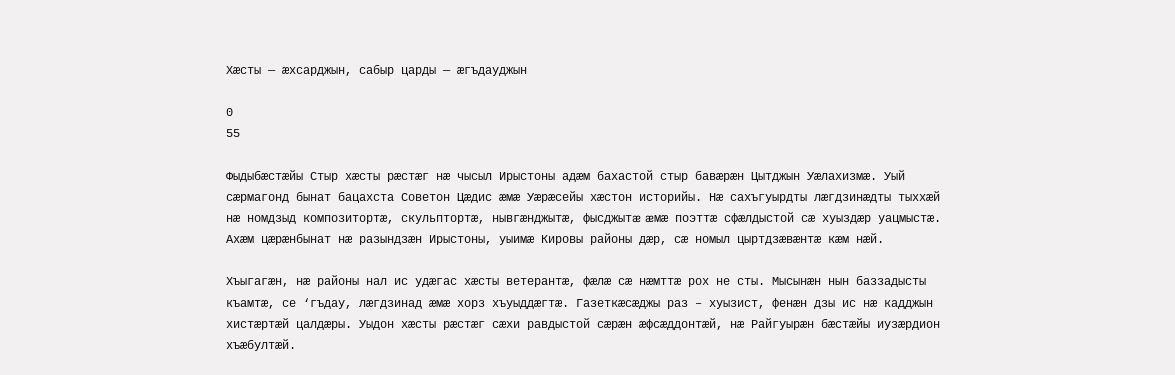Хæсты — æхсарджын, сабыр царды — æгъдауджын

0
55

Фыдыбæстæйы Стыр хæсты рæстæг нæ чысыл Ирыстоны адæм бахастой стыр бавæрæн Цытджын Уæлахизмæ. Уый сæрмагонд бынат бацахста Советон Цæдис æмæ Уæрæсейы хæстон историйы. Нæ сахъгуырдты лæгдзинæдты тыххæй нæ номдзыд композитортæ, скульптортæ, нывгæнджытæ, фысджытæ æмæ поэттæ сфæлдыстой сæ хуыздæр уацмыстæ. Ахæм цæрæнбынат нæ разындзæн Ирыстоны, уыимæ Кировы районы дæр, сæ номыл цыртдзæвæнтæ кæм нæй.

Хъыгагæн, нæ районы нал ис удæгас хæсты ветерантæ, фæлæ сæ нæмттæ рох не сты. Мысынæн нын баззадысты къамтæ, се ‘гъдау, лæгдзинад æмæ хорз хъуыддæгтæ. Газеткæсæджы раз – хуызист, фенæн дзы ис нæ кадджын хистæртæй цалдæры. Уыдон хæсты рæстæг сæхи равдыстой сæрæн æфсæддонтæй, нæ Райгуырæн бæстæйы иузæрдион хъæбултæй.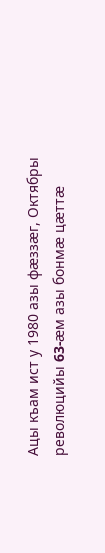Ацы къам ист у 1980 азы фæззæг, Октябры революцийы 63-æм азы бонмæ цæттæ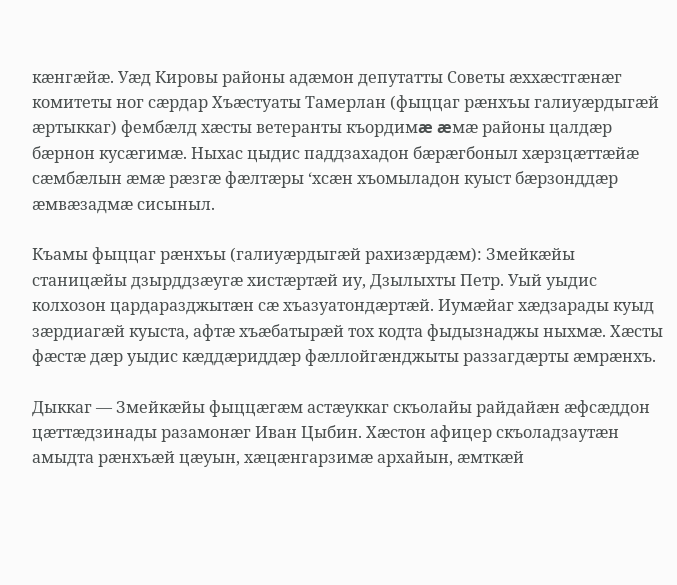кæнгæйæ. Уæд Кировы районы адæмон депутатты Советы æххæстгæнæг комитеты ног сæрдар Хъæстуаты Тамерлан (фыццаг рæнхъы галиуæрдыгæй æртыккаг) фембæлд хæсты ветеранты къордимæ æмæ районы цалдæр бæрнон кусæгимæ. Ныхас цыдис паддзахадон бæрæгбоныл хæрзцæттæйæ сæмбæлын æмæ рæзгæ фæлтæры ‘хсæн хъомыладон куыст бæрзонддæр æмвæзадмæ сисыныл.

Къамы фыццаг рæнхъы (галиуæрдыгæй рахизæрдæм): Змейкæйы станицæйы дзырддзæугæ хистæртæй иу, Дзылыхты Петр. Уый уыдис колхозон цардаразджытæн сæ хъазуатондæртæй. Иумæйаг хæдзарады куыд зæрдиагæй куыста, афтæ хъæбатырæй тох кодта фыдызнаджы ныхмæ. Хæсты фæстæ дæр уыдис кæддæриддæр фæллойгæнджыты раззагдæрты æмрæнхъ.

Дыккаг — Змейкæйы фыццæгæм астæуккаг скъолайы райдайæн æфсæддон цæттæдзинады разамонæг Иван Цыбин. Хæстон афицер скъоладзаутæн амыдта рæнхъæй цæуын, хæцæнгарзимæ архайын, æмткæй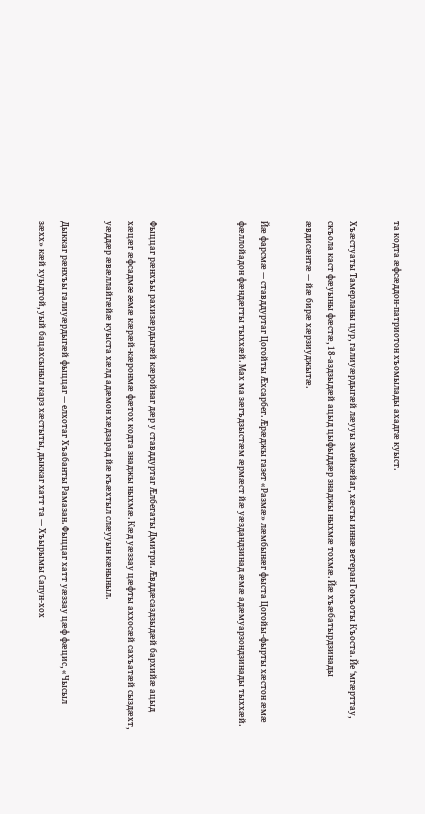та кодта æфсæддон-патриотон хъомылады ахадгæ куыст.

Хъæстуаты Тамерланы цур, галиуæрдыгæй лæууы змейкæйаг, хæсты иннæ ветеран Гокъоты Къоста. Йе ‘мгæрттау, скъола каст фæуыны фæстæ, 18-аздзыдæй ацыд цыфыддæр знаджы ныхмæ тохмæ. Йæ хъæбатырдзинады æвдисæнтæ — йæ бирæ хæрзиуджытæ.

Йæ фарсмæ — ставддуртаг Цогойты Æхсарбег. Æрæджы газет «Размæ» лæмбынæг фыста Цогойы-фырты хæстон æмæ фæллойадон фæндæгты тыххæй. Мах ма зæгъдзыстæм æрмæст йæ уæздандзинад æмæ адæмуарзондзинады тыххæй.



Фыццаг рæнхъы рахизæрдыгæй кæройнаг дæр у ставддуртаг Æлбегаты Дмитри. Æвддæсаздзыдæй бархийæ ацыд хæцæг æфсадмæ æмæ кæрæй-кæронмæ фæтох кодта знаджы ныхмæ. Кæд уæззау цæфты аххосæй сахъатæй сыздæхт, уæддæр æвæллайгæйæ куыста хæлд адæмон хæдзарад йæ къæхтыл слæууын кæныныл.

Дыккаг рæнхъы галиуæрдыгæй фыццаг — елхотаг Хъабанты Рамазан. Фыццаг хатт уæззау цæф фæцис, «Чысыл зæхх» кæй хуыдтой, уый бацахсыныл карз хæстыты, дыккаг хатт та — Хъырымы Сапун-хох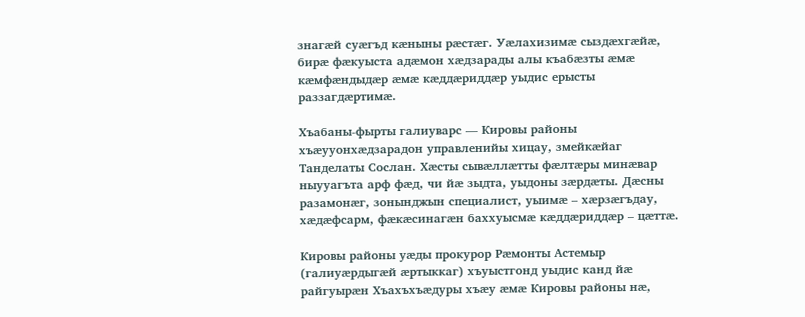знагæй суæгъд кæныны рæстæг. Уæлахизимæ сыздæхгæйæ, бирæ фæкуыста адæмон хæдзарады алы къабæзты æмæ кæмфæндыдæр æмæ кæддæриддæр уыдис ерысты раззагдæртимæ.

Хъабаны-фырты галиуварс — Кировы районы хъæууонхæдзарадон управленийы хицау, змейкæйаг Танделаты Сослан. Хæсты сывæллæтты фæлтæры минæвар ныууагъта арф фæд, чи йæ зыдта, уыдоны зæрдæты. Дæсны разамонæг, зонынджын специалист, уыимæ – хæрзæгъдау, хæдæфсарм, фæкæсинагæн баххуысмæ кæддæриддæр – цæттæ.

Кировы районы уæды прокурор Рæмонты Астемыр (галиуæрдыгæй æртыккаг) хъуыстгонд уыдис канд йæ райгуырæн Хъахъхъæдуры хъæу æмæ Кировы районы нæ,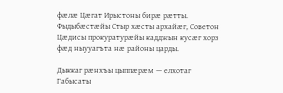фæлæ Цæгат Ирыстоны бирæ рæтты. Фыдыбæстæйы Стыр хæсты архайæг, Советон Цæдисы прокуратурæйы кадджын кусæг хорз фæд ныууагъта нæ районы царды.

Дыккаг рæнхъы цыппæрæм — елхотаг Габысаты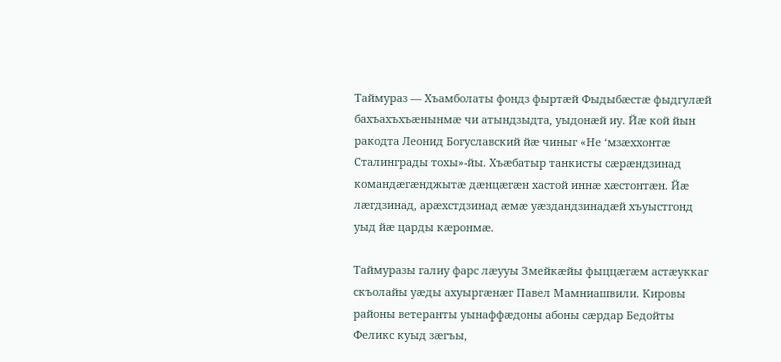Таймураз — Хъамболаты фондз фыртæй Фыдыбæстæ фыдгулæй бахъахъхъæнынмæ чи атындзыдта, уыдонæй иу. Йæ кой йын ракодта Леонид Богуславский йæ чиныг «Не ‘мзæххонтæ Сталинграды тохы»-йы. Хъæбатыр танкисты сæрæндзинад командæгæнджытæ дæнцæгæн хастой иннæ хæстонтæн. Йæ лæгдзинад, арæхстдзинад æмæ уæздандзинадæй хъуыстгонд уыд йæ царды кæронмæ.

Таймуразы галиу фарс лæууы Змейкæйы фыццæгæм астæуккаг скъолайы уæды ахуыргæнæг Павел Мамниашвили. Кировы районы ветеранты уынаффæдоны абоны сæрдар Бедойты Феликс куыд зæгъы,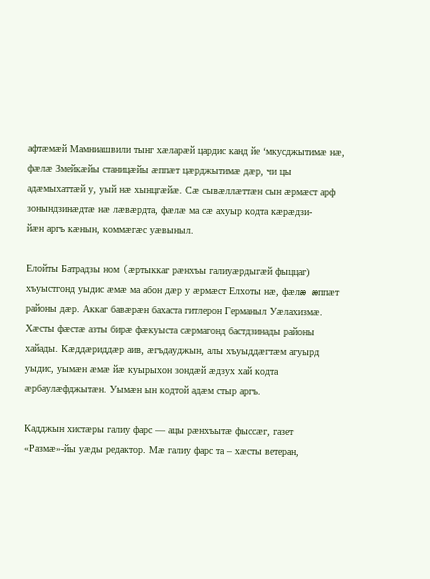афтæмæй Мамниашвили тынг хæларæй цардис канд йе ‘мкусджытимæ нæ, фæлæ Змейкæйы станицæйы æппæт цæрджытимæ дæр, чи цы адæмыхаттæй у, уый нæ хынцгæйæ. Сæ сывæллæттæн сын æрмæст арф зонындзинæдтæ нæ лæвæрдта, фæлæ ма сæ ахуыр кодта кæрæдзи-
йæн аргъ кæнын, коммæгæс уæвыныл.

Елойты Батрадзы ном (æртыккаг рæнхъы галиуæрдыгæй фыццаг)
хъуыстгонд уыдис æмæ ма абон дæр у æрмæст Елхоты нæ, фæлæ æппæт районы дæр. Аккаг бавæрæн бахаста гитлерон Германыл Уæлахизмæ. Хæсты фæстæ азты бирæ фæкуыста сæрмагонд бастдзинады районы хайады. Кæддæриддæр аив, æгъдауджын, алы хъуыддæгтæм агуырд уыдис, уымæн æмæ йæ куырыхон зондæй æдзух хай кодта æрбаулæфджытæн. Уымæн ын кодтой адæм стыр аргъ.

Кадджын хистæры галиу фарс — ацы рæнхъытæ фыссæг, газет «Размæ»-йы уæды редактор. Мæ галиу фарс та – хæсты ветеран,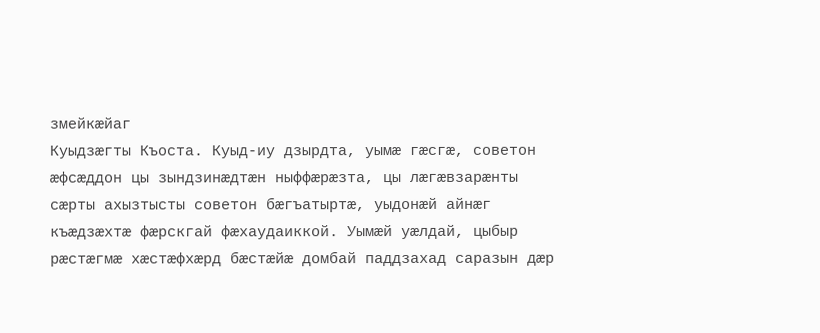змейкæйаг
Куыдзæгты Къоста. Куыд-иу дзырдта, уымæ гæсгæ, советон æфсæддон цы зындзинæдтæн ныффæрæзта, цы лæгæвзарæнты сæрты ахызтысты советон бæгъатыртæ, уыдонæй айнæг къæдзæхтæ фæрскгай фæхаудаиккой. Уымæй уæлдай, цыбыр рæстæгмæ хæстæфхæрд бæстæйæ домбай паддзахад саразын дæр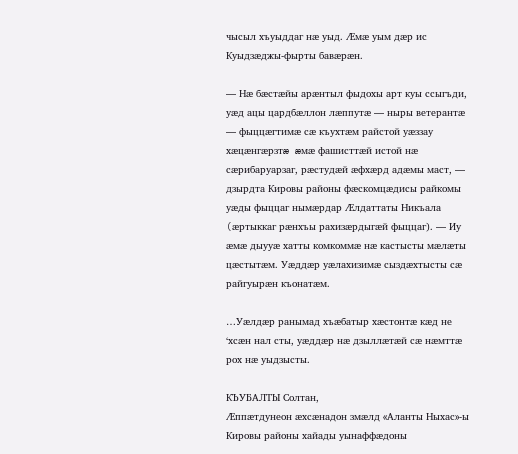чысыл хъуыддаг нæ уыд. Æмæ уым дæр ис Куыдзæджы-фырты бавæрæн.

— Нæ бæстæйы арæнтыл фыдохы арт куы ссыгъди, уæд ацы цардбæллон лæппутæ — ныры ветерантæ — фыццæгтимæ сæ къухтæм райстой уæззау хæцæнгæрзтæ æмæ фашисттæй истой нæ сæрибаруарзаг, рæстудæй æфхæрд адæмы маст, — дзырдта Кировы районы фæскомцæдисы райкомы уæды фыццаг нымæрдар Æлдаттаты Никъала (æртыккаг рæнхъы рахизæрдыгæй фыццаг). — Иу æмæ дыууæ хатты комкоммæ нæ кастысты мæлæты цæстытæм. Уæддæр уæлахизимæ сыздæхтысты сæ райгуырæн къонатæм.

…Уæлдæр ранымад хъæбатыр хæстонтæ кæд не ‘хсæн нал сты, уæддæр нæ дзыллæтæй сæ нæмттæ рох нæ уыдзысты.

КЪУБАЛТЫ Солтан,
Æппæтдунеон æхсæнадон змæлд «Аланты Ныхас»-ы Кировы районы хайады уынаффæдоны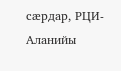сæрдар, РЦИ-Аланийы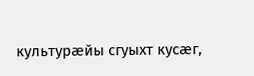культурæйы сгуыхт кусæг,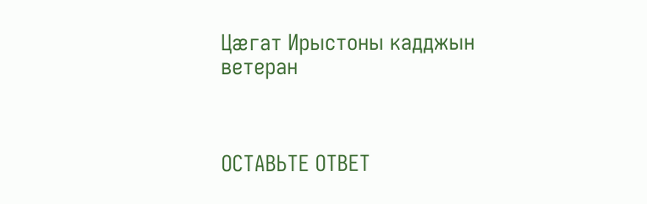Цæгат Ирыстоны кадджын
ветеран



ОСТАВЬТЕ ОТВЕТ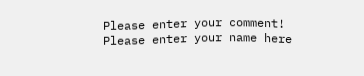Please enter your comment!
Please enter your name here